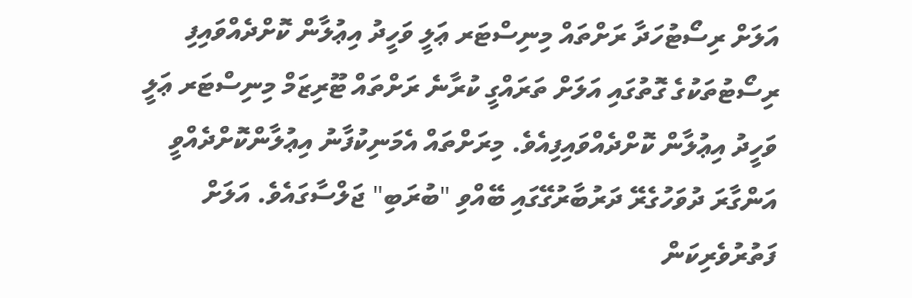އަލަށް ރިސޯޓުހަދާ ރަށްތައް މިނިސްޓަރ ޢަލީ ވަހީދު އިޢުލާން ކޮށްދެއްވައިފި
ރިސޯޓުތަކުގެ ގޮތުގައި އަލަށް ތަރައްގީ ކުރާނެ ރަށްތައް ޓޫރިޒަމް މިނިސްޓަރ ޢަލީ ވަހީދު އިޢުލާން ކޮށްދެއްވައިފިއެވެ. މިރަށްތައް އެމަނިކުފާނު އިޢުލާންކޮށްދެއްވީ އަންގާރަ ދުވަހުގެރޭ ދަރުބާރުގޭގައި ބޭއްވި "ބުރަބި" ޖަލްސާގައެވެ. އަލަށް ފަތުރުވެރިކަން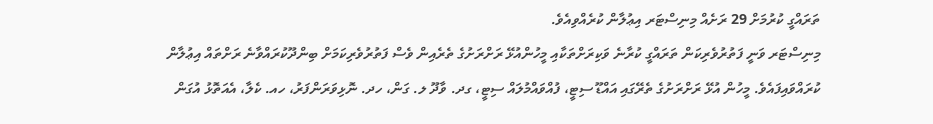ތަރައްގީ ކުރުމަށް 29 ރަށެއް މިނިސްޓަރ އިޢުލާން ކުރެއްވިއެވެ.
މިނިސްޓަރ ވަނީ ފަތުރުވެރިކަން ތަރައްގީ ކުރާނެ ވަކިރަށްތަކާއި މީހުންއުޅޭ ރަށްރަށުގެ ތެރެއިން ވެސް ފަތުރުވެރިކަމަށް ބިންދޫކުރައްވާނެ ރަށްތައް އިޢުލާން ކުރައްވައިފައެވެ. މީހުން އުޅޭ ރަށްރަށުގެ ތެރޭގައި އައްޑޫ ސިޓީ، ފުއްވައްމުލައް ސިޓީ، ގދ. ވާދޫ ލ. ގަން، ހދ. ނޮޅިވަރަންފަރު، ހއ. ކެލާ، އެއަތޮޅު އުގަން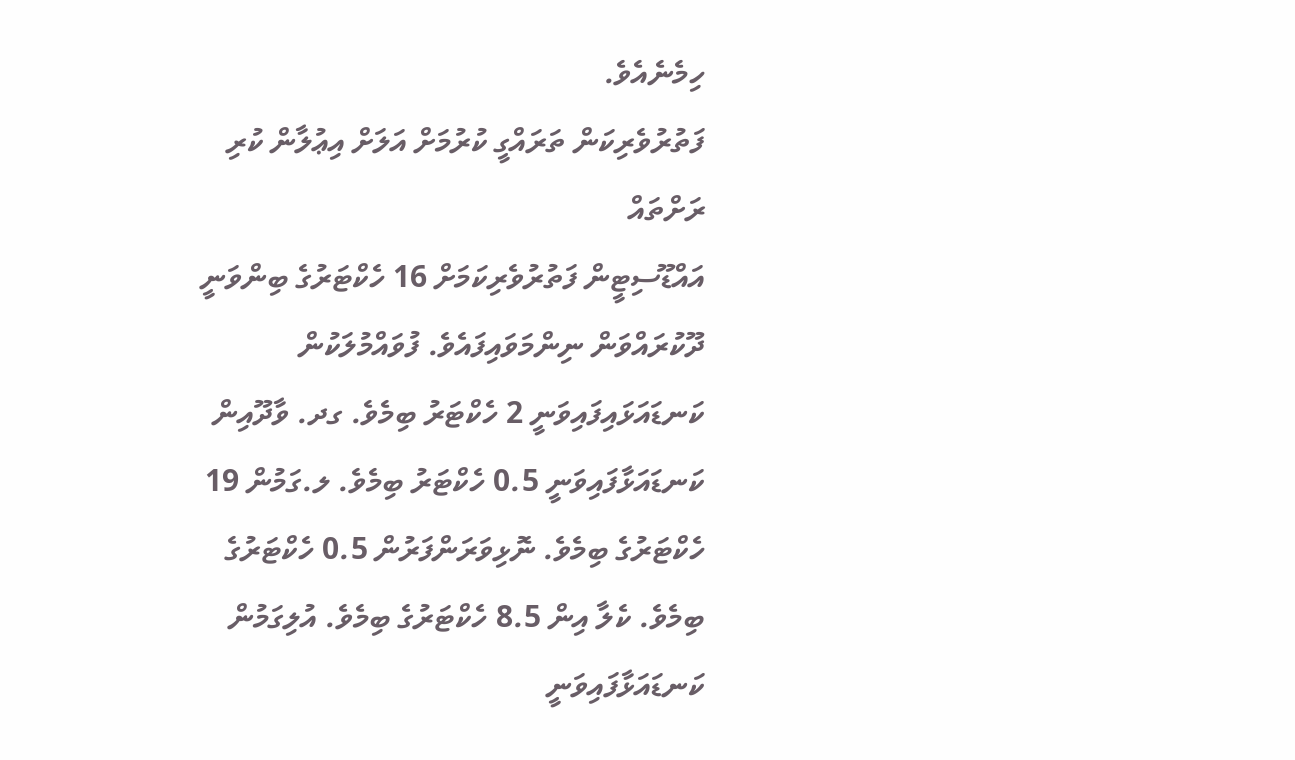ހިމެނެއެވެ.
ފަތުރުވެރިކަން ތަރައްގީ ކުރުމަށް އަލަށް އިޢުލާން ކުރި ރަށްތައް
އައްޑޫސިޓީން ފަތުރުވެރިކަމަށް 16 ހެކްޓަރުގެ ބިންވަނީ ދޫކުރައްވަން ނިންމަވައިފައެވެ. ފުވައްމުލަކުން ކަނޑައަޅައިފައިވަނީ 2 ހެކްޓަރު ބިމެވެ. ގދ. ވާދޫއިން ކަނޑައަޅާފައިވަނީ 0.5 ހެކްޓަރު ބިމެވެ. ލ.ގަމުން 19 ހެކްޓަރުގެ ބިމެވެ. ނޮޅިވަރަންފަރުން 0.5 ހެކްޓަރުގެ ބިމެވެ. ކެލާ އިން 8.5 ހެކްޓަރުގެ ބިމެވެ. އުލިގަމުން ކަނޑައަޅާފައިވަނީ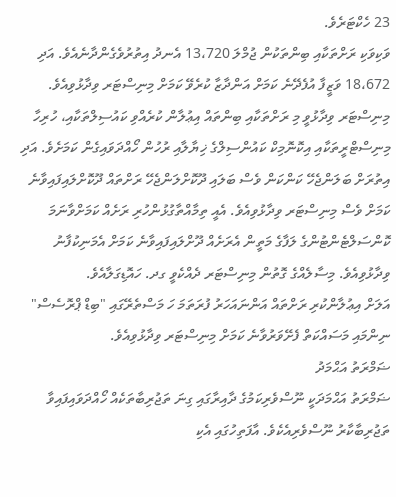23 ހެކްޓަރެވެ.
ވަކިވަކި ރަށްތަކާއި ބިންތަކުން ޖުމްލަ 13،720 އެނދު އިތުރުވެގެންދާނެއެވެ. އަދި 18،672 ވަޒީފާ އުފެދޭނެ ކަމަށް އަންދާޒާ ކުރެވޭ ކަމަށް މިނިސްޓަރ ވިދާޅުވިއެވެ.
މިނިސްޓަރ ވިދާޅުވީ މި ރަށްތަކާއި ބިންތައް އިޢުލާން ކުރެއްވި ކައުސިލްތަކާއި، ހުރިހާ މިނިސްޓްރީތަކާއި އިކޮނޮމިކް ކައުންސިލްގެ ޚިޔާލާއި ރުހުން ހޯއްދަވައިގެން ކަމަށެވެ. އަދި އިތުރަށް ބަލަންޖެހޭ ކަންކަން ވެސް ބަލައި ދޫކޮށްލަންޖެހޭ ރަށްތައް ދޫކޮށްލައިފައިވާނެ ކަމަށް ވެސް މިނިސްޓަރ ވިދާޅުވިއެވެ. އެއީ ތިމާއްތާގުޅުންހުރި ރަށެއް ކަމަށްވާނަމަ ކޮންސަލްޓެންޓުންގެ ލަފާގެ މަތީން އެރަށެއް ދޫށްލައިފައިވާނެ ކަމަށް އެމަނިކުފާނު ވިދާޅުވިއެވެ. މިސާލެއްގެ ގޮތުން މިނިސްޓަރ ދެއްކެވީ ގދ. ހައޮޑިގަލާއެވެ.
އަލަށް އިޢުލާންކުރި ރަށްތައް އަންނައަހަރު ފުރަތަމަ ހަ މަސްތެރޭގައި "ބިޑް ޕްރޮސެސް" ނިންމައި މަސައްކަތް ފެށޭވަރުވާނެ ކަމަށް މިނިސްޓަރ ވިދާޅުވިއެވެ.
ޟަމްރަތު އަޙްމަދު
ޟަމްރަތު އަޙްމަދަކީ ނޫސްވެރިކަމުގެ ދާއިރާގައި ގިނަ ތަޖުރިބާތަކެއް ހޯއްދަވައިފައިވާ ތަޖުރިބާކާރު ނޫސްވެރިއެކެވެ. އާފަތިހުގައި އެކި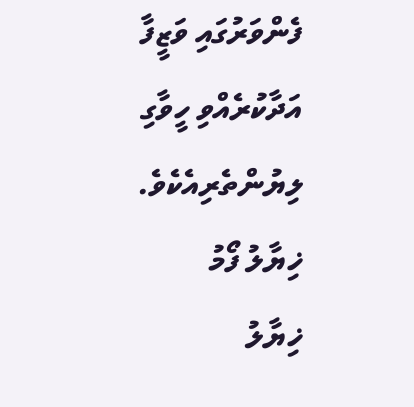ފެންވަރުގައި ވަޒީފާ އަދާކުރެއްވި ހީވާގި ލިޔުންތެރިއެކެވެ.
ޚިޔާލު ފޯމު
ޚިޔާލު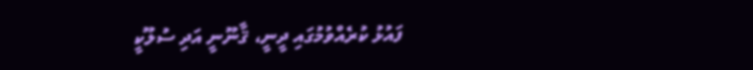ފައުޅު ކުރެއްވުމުގައި ދީނީ، ޤާނޫނީ އަދި ސުލޫކީ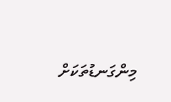މިންގަނޑުތަކަށް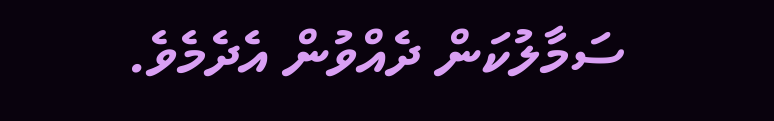ސަމާލުކަން ދެއްވުން އެދެމެވެ.